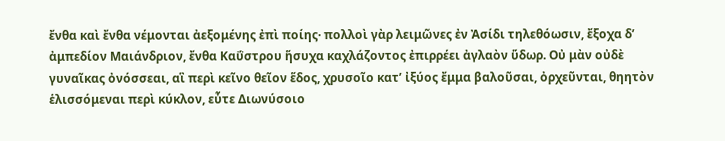ἔνθα καὶ ἔνθα νέμονται ἀεξομένης ἐπὶ ποίης· πολλοὶ γὰρ λειμῶνες ἐν Ἀσίδι τηλεθόωσιν, ἔξοχα δʼ ἀμπεδίον Μαιάνδριον, ἔνθα Καΰστρου ἥσυχα καχλάζοντος ἐπιρρέει ἀγλαὸν ὕδωρ. Οὐ μὰν οὐδὲ γυναῖκας ὀνόσσεαι, αἳ περὶ κεῖνο θεῖον ἕδος, χρυσοῖο κατʼ ἰξύος ἔμμα βαλοῦσαι, ὀρχεῦνται, θηητὸν ἑλισσόμεναι περὶ κύκλον, εὖτε Διωνύσοιο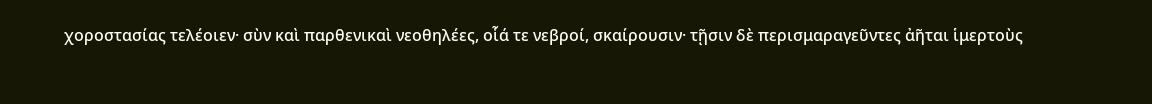χοροστασίας τελέοιεν· σὺν καὶ παρθενικαὶ νεοθηλέες, οἷά τε νεβροί, σκαίρουσιν· τῇσιν δὲ περισμαραγεῦντες ἀῆται ἱμερτοὺς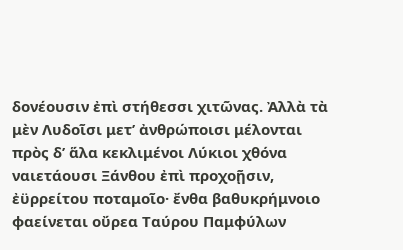δονέουσιν ἐπὶ στήθεσσι χιτῶνας. Ἀλλὰ τὰ μὲν Λυδοῖσι μετʼ ἀνθρώποισι μέλονται πρὸς δʼ ἅλα κεκλιμένοι Λύκιοι χθόνα ναιετάουσι Ξάνθου ἐπὶ προχοῇσιν, ἐϋρρείτου ποταμοῖο· ἔνθα βαθυκρήμνοιο φαείνεται οὔρεα Ταύρου Παμφύλων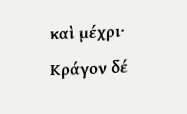καὶ μέχρι· Κράγον δέ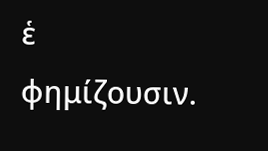ἑ φημίζουσιν.